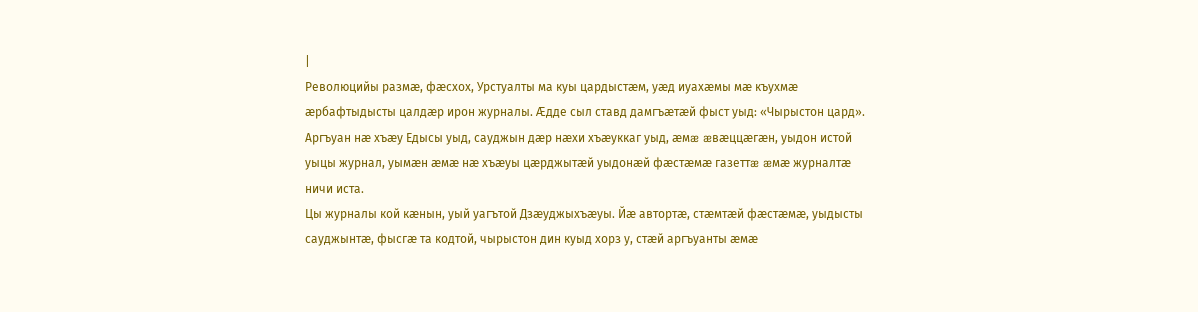|
Революцийы размæ, фæсхох, Урстуалты ма куы цардыстæм, уæд иуахæмы мæ къухмæ æрбафтыдысты цалдæр ирон журналы. Æдде сыл ставд дамгъæтæй фыст уыд: «Чырыстон цард». Аргъуан нæ хъæу Едысы уыд, сауджын дæр нæхи хъæуккаг уыд, æмæ æвæццæгæн, уыдон истой уыцы журнал, уымæн æмæ нæ хъæуы цæрджытæй уыдонæй фæстæмæ газеттæ æмæ журналтæ ничи иста.
Цы журналы кой кæнын, уый уагътой Дзæуджыхъæуы. Йæ автортæ, стæмтæй фæстæмæ, уыдысты сауджынтæ, фысгæ та кодтой, чырыстон дин куыд хорз у, стæй аргъуанты æмæ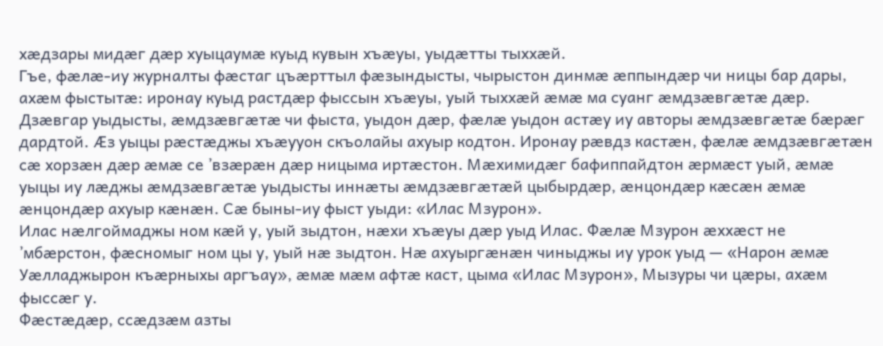хæдзары мидæг дæр хуыцаумæ куыд кувын хъæуы, уыдæтты тыххæй.
Гъе, фæлæ-иу журналты фæстаг цъæрттыл фæзындысты, чырыстон динмæ æппындæр чи ницы бар дары, ахæм фыстытæ: иронау куыд растдæр фыссын хъæуы, уый тыххæй æмæ ма суанг æмдзæвгæтæ дæр.
Дзæвгар уыдысты, æмдзæвгæтæ чи фыста, уыдон дæр, фæлæ уыдон астæу иу авторы æмдзæвгæтæ бæрæг дардтой. Æз уыцы рæстæджы хъæууон скъолайы ахуыр кодтон. Иронау рæвдз кастæн, фæлæ æмдзæвгæтæн сæ хорзæн дæр æмæ се ’взæрæн дæр ницыма иртæстон. Мæхимидæг бафиппайдтон æрмæст уый, æмæ уыцы иу лæджы æмдзæвгæтæ уыдысты иннæты æмдзæвгæтæй цыбырдæр, æнцондæр кæсæн æмæ æнцондæр ахуыр кæнæн. Сæ быны-иу фыст уыди: «Илас Мзурон».
Илас нæлгоймаджы ном кæй у, уый зыдтон, нæхи хъæуы дæр уыд Илас. Фæлæ Мзурон æххæст не ’мбæрстон, фæсномыг ном цы у, уый нæ зыдтон. Нæ ахуыргæнæн чиныджы иу урок уыд — «Нарон æмæ Уæлладжырон къæрныхы аргъау», æмæ мæм афтæ каст, цыма «Илас Мзурон», Мызуры чи цæры, ахæм фыссæг у.
Фæстæдæр, ссæдзæм азты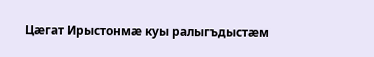Цæгат Ирыстонмæ куы ралыгъдыстæм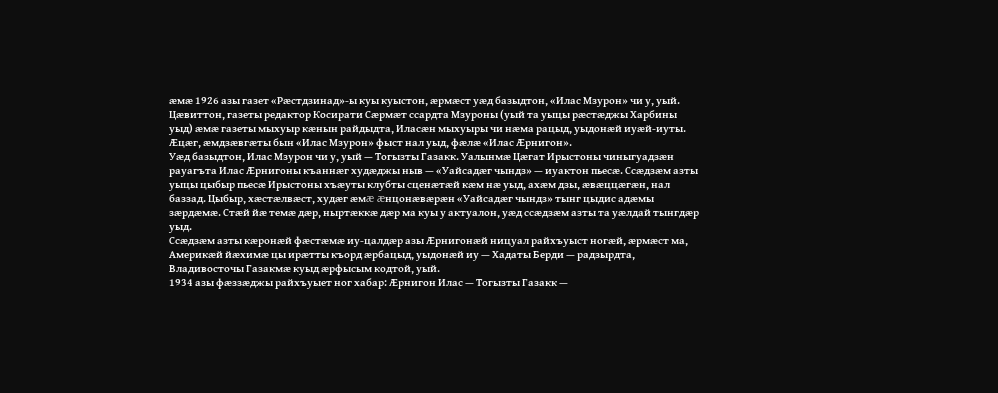æмæ 1926 азы газет «Рæстдзинад»-ы куы куыстон, æрмæст уæд базыдтон, «Илас Мзурон» чи у, уый. Цæвиттон, газеты редактор Косирати Сæрмæт ссардта Мзуроны (уый та уыцы рæстæджы Харбины уыд) æмæ газеты мыхуыр кæнын райдыдта, Иласæн мыхуыры чи нæма рацыд, уыдонæй иуæй-иуты. Æцæг, æмдзæвгæты бын «Илас Мзурон» фыст нал уыд, фæлæ «Илас Æрнигон».
Уæд базыдтон, Илас Мзурон чи у, уый — Тогызты Газакк. Уалынмæ Цæгат Ирыстоны чиныгуадзæн рауагъта Илас Æрнигоны къаннæг худæджы ныв — «Уайсадæг чындз» — иуактон пьесæ. Ссæдзæм азты уыцы цыбыр пьесæ Ирыстоны хъæуты клубты сценæтæй кæм нæ уыд, ахæм дзы, æвæццæгæн, нал баззад. Цыбыр, хæстæлвæст, худæг æмæ æнцонæвæрæн «Уайсадæг чындз» тынг цыдис адæмы зæрдæмæ. Стæй йæ темæ дæр, ныртæккæ дæр ма куы у актуалон, уæд ссæдзæм азты та уæлдай тынгдæр уыд.
Ссæдзæм азты кæронæй фæстæмæ иу-цалдæр азы Æрнигонæй ницуал райхъуыст ногæй, æрмæст ма, Америкæй йæхимæ цы ирæтты къорд æрбацыд, уыдонæй иу — Хадаты Берди — радзырдта, Владивосточы Газакмæ куыд æрфысым кодтой, уый.
1934 азы фæззæджы райхъуыет ног хабар: Æрнигон Илас — Тогызты Газакк —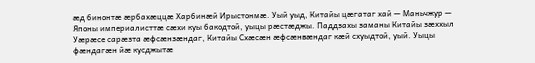æд бинонтæ æрбахæццæ Харбинæй Ирыстонмæ. Уый уыд, Китайы цæгатаг хай — Маньчжур — Японы империалисттæ сæхи куы бакодтой, уыцы рæстæджы. Паддзахы заманы Китайы зæххыл Уæрæсе сарæзта æфсæнзæндаг, Китайы Схæсæн æфсæнвæндаг кæй схуыдтой, уый. Уыцы фæндагæн йæ кусджытæ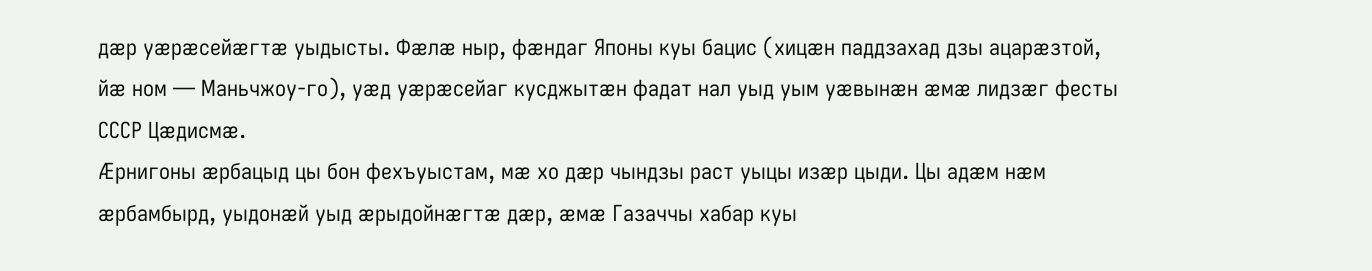дæр уæрæсейæгтæ уыдысты. Фæлæ ныр, фæндаг Японы куы бацис (хицæн паддзахад дзы ацарæзтой, йæ ном — Маньчжоу-го), уæд уæрæсейаг кусджытæн фадат нал уыд уым уæвынæн æмæ лидзæг фесты СССР Цæдисмæ.
Æрнигоны æрбацыд цы бон фехъуыстам, мæ хо дæр чындзы раст уыцы изæр цыди. Цы адæм нæм æрбамбырд, уыдонæй уыд æрыдойнæгтæ дæр, æмæ Газаччы хабар куы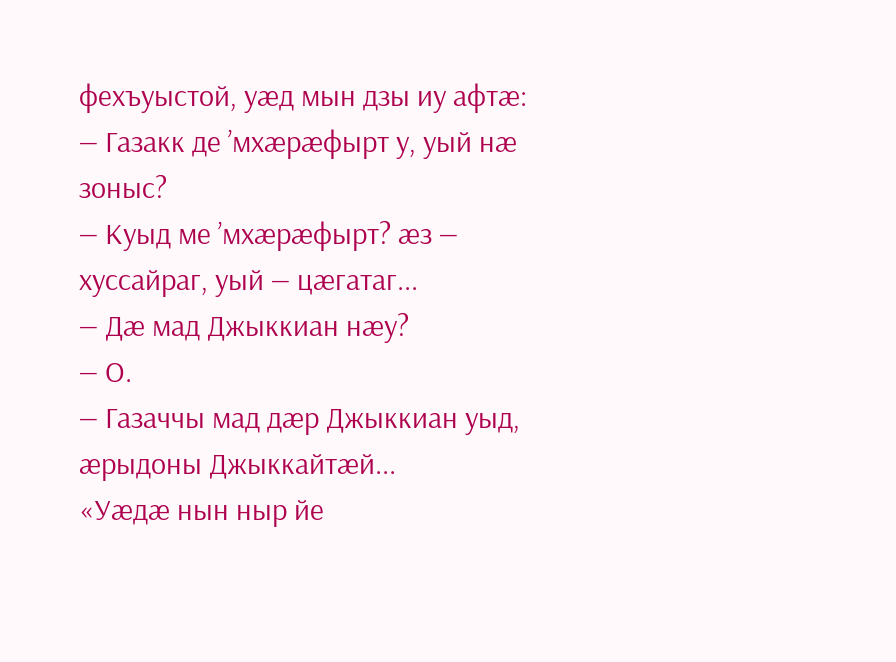фехъуыстой, уæд мын дзы иу афтæ:
— Газакк де ’мхæрæфырт у, уый нæ зоныс?
— Куыд ме ’мхæрæфырт? æз — хуссайраг, уый — цæгатаг...
— Дæ мад Джыккиан нæу?
— О.
— Газаччы мад дæр Джыккиан уыд, æрыдоны Джыккайтæй...
«Уæдæ нын ныр йе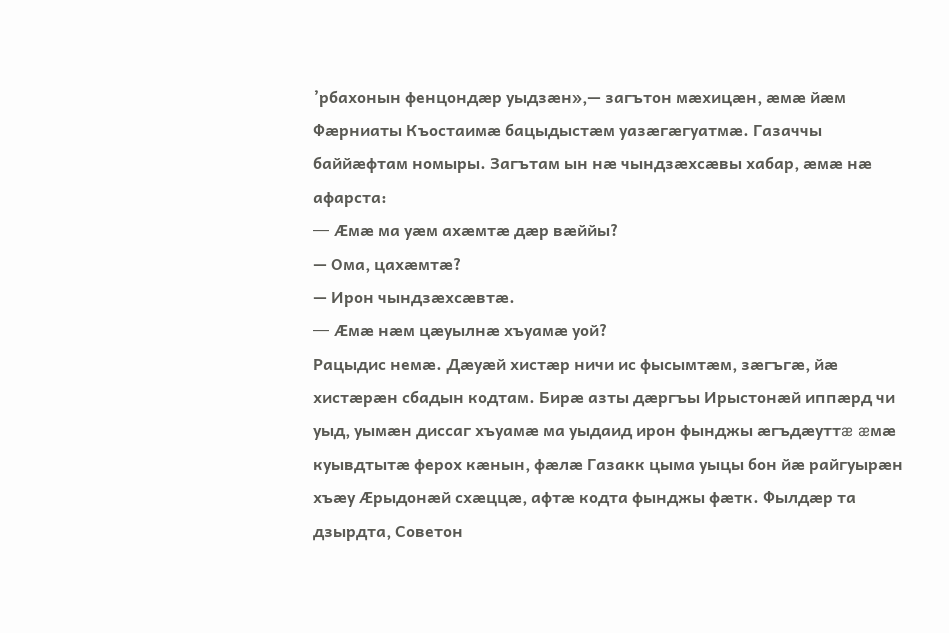’рбахонын фенцондæр уыдзæн»,— загътон мæхицæн, æмæ йæм Фæрниаты Къостаимæ бацыдыстæм уазæгæгуатмæ. Газаччы баййæфтам номыры. Загътам ын нæ чындзæхсæвы хабар, æмæ нæ афарста:
— Æмæ ма уæм ахæмтæ дæр вæййы?
— Ома, цахæмтæ?
— Ирон чындзæхсæвтæ.
— Æмæ нæм цæуылнæ хъуамæ уой?
Рацыдис немæ. Дæуæй хистæр ничи ис фысымтæм, зæгъгæ, йæ хистæрæн сбадын кодтам. Бирæ азты дæргъы Ирыстонæй иппæрд чи уыд, уымæн диссаг хъуамæ ма уыдаид ирон фынджы æгъдæуттæ æмæ куывдтытæ ферох кæнын, фæлæ Газакк цыма уыцы бон йæ райгуырæн хъæу Æрыдонæй схæццæ, афтæ кодта фынджы фæтк. Фылдæр та дзырдта, Советон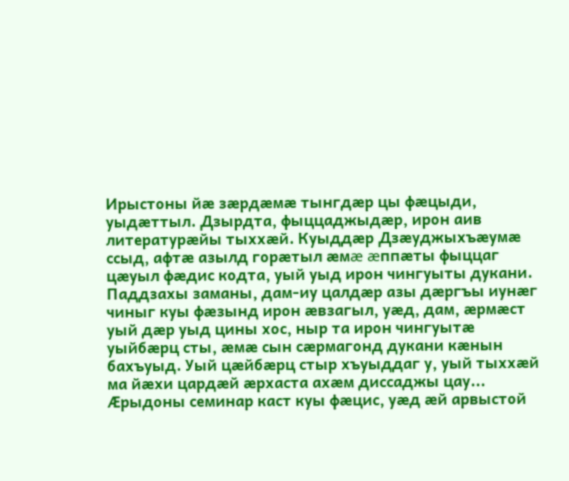Ирыстоны йæ зæрдæмæ тынгдæр цы фæцыди, уыдæттыл. Дзырдта, фыццаджыдæр, ирон аив литературæйы тыххæй. Куыддæр Дзæуджыхъæумæ ссыд, афтæ азылд горæтыл æмæ æппæты фыццаг цæуыл фæдис кодта, уый уыд ирон чингуыты дукани. Паддзахы заманы, дам-иу цалдæр азы дæргъы иунæг чиныг куы фæзынд ирон æвзагыл, уæд, дам, æрмæст уый дæр уыд цины хос, ныр та ирон чингуытæ уыйбæрц сты, æмæ сын сæрмагонд дукани кæнын бахъуыд. Уый цæйбæрц стыр хъуыддаг у, уый тыххæй ма йæхи цардæй æрхаста ахæм диссаджы цау...
Æрыдоны семинар каст куы фæцис, уæд æй арвыстой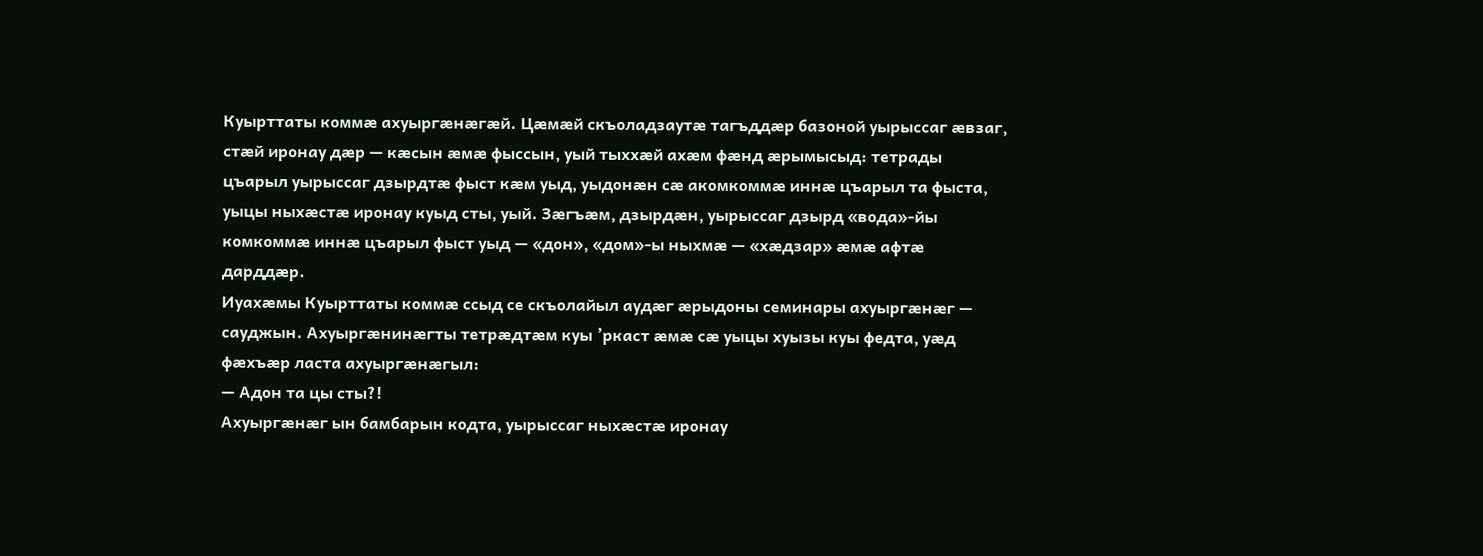Куырттаты коммæ ахуыргæнæгæй. Цæмæй скъоладзаутæ тагъддæр базоной уырыссаг æвзаг, стæй иронау дæр — кæсын æмæ фыссын, уый тыххæй ахæм фæнд æрымысыд: тетрады цъарыл уырыссаг дзырдтæ фыст кæм уыд, уыдонæн сæ акомкоммæ иннæ цъарыл та фыста, уыцы ныхæстæ иронау куыд сты, уый. Зæгъæм, дзырдæн, уырыссаг дзырд «вода»-йы комкоммæ иннæ цъарыл фыст уыд — «дон», «дом»-ы ныхмæ — «хæдзар» æмæ афтæ дарддæр.
Иуахæмы Куырттаты коммæ ссыд се скъолайыл аудæг æрыдоны семинары ахуыргæнæг — сауджын. Ахуыргæнинæгты тетрæдтæм куы ’ркаст æмæ сæ уыцы хуызы куы федта, уæд фæхъæр ласта ахуыргæнæгыл:
— Адон та цы сты?!
Ахуыргæнæг ын бамбарын кодта, уырыссаг ныхæстæ иронау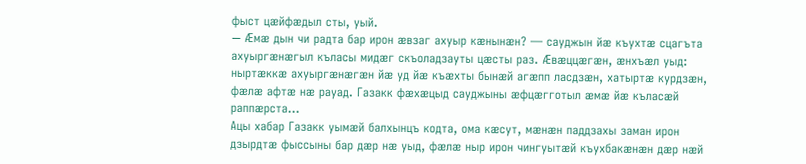фыст цæйфæдыл сты, уый.
— Æмæ дын чи радта бар ирон æвзаг ахуыр кæнынæн? — сауджын йæ къухтæ сцагъта ахуыргæнæгыл къласы мидæг скъоладзауты цæсты раз. Æвæццæгæн, æнхъæл уыд: ныртæккæ ахуыргæнæгæн йæ уд йæ къæхты бынæй агæпп ласдзæн, хатыртæ курдзæн, фæлæ афтæ нæ рауад. Газакк фæхæцыд сауджыны æфцæгготыл æмæ йæ къласæй раппæрста...
Ацы хабар Газакк уымæй балхынцъ кодта, ома кæсут, мæнæн паддзахы заман ирон дзырдтæ фыссыны бар дæр нæ уыд, фæлæ ныр ирон чингуытæй къухбакæнæн дæр нæй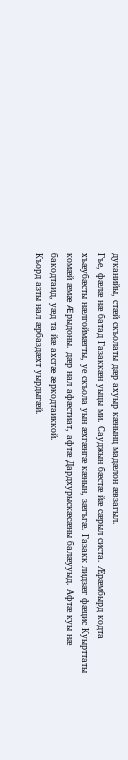дуканийы, стæй скъолаты дæр ахуыр кæнынц мадæлон æвзагыл.
Гъе, фæлæ нæ батад Газаккæн уыцы ми. Сауджын бæстæ йæ сæрыл систа. Æрæмбырд кодта хъæубæсты нæлгоймæгты, уе скъола уын æхгæнгæ кæнын, зæгъгæ. Газакк лидзæг фæцис Куырттаты комæй æмæ Æрыдоны. дæр нал афæстиат, афтæ Дардхурыскæсæны балæууыд. Афтæ куы нæ бакодтаид, уæд та йæ ахсгæ æркодтаиккой.
Къорд азты нал æрбаздæхт уырдыгæй.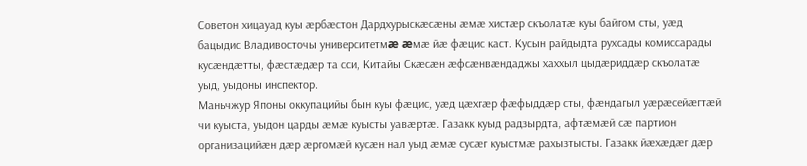Советон хицауад куы æрбæстон Дардхурыскæсæны æмæ хистæр скъолатæ куы байгом сты, уæд бацыдис Владивосточы университетмæ æмæ йæ фæцис каст. Кусын райдыдта рухсады комиссарады кусæндæтты, фæстæдæр та сси, Китайы Скæсæн æфсæнвæндаджы хаххыл цыдæриддæр скъолатæ уыд, уыдоны инспектор.
Маньчжур Японы оккупацийы бын куы фæцис, уæд цæхгæр фæфыддæр сты, фæндагыл уæрæсейæгтæй чи куыста, уыдон царды æмæ куысты уавæртæ. Газакк куыд радзырдта, афтæмæй сæ партион организацийæн дæр æргомæй кусæн нал уыд æмæ сусæг куыстмæ рахызтысты. Газакк йæхæдæг дæр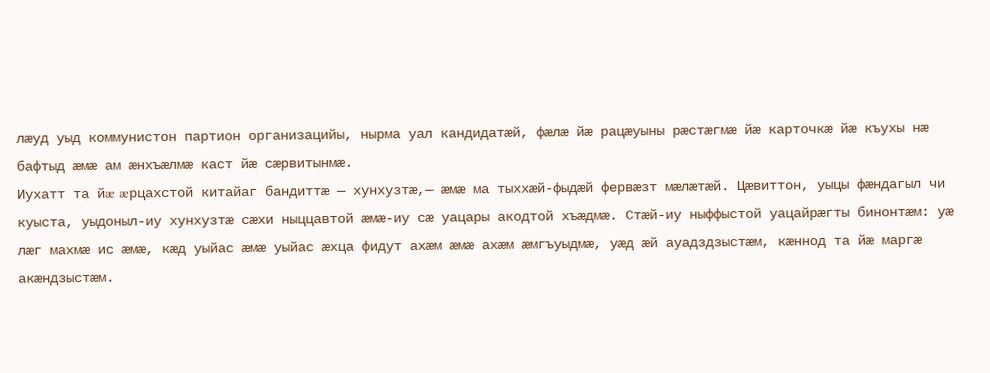лæуд уыд коммунистон партион организацийы, нырма уал кандидатæй, фæлæ йæ рацæуыны рæстæгмæ йæ карточкæ йæ къухы нæ бафтыд æмæ ам æнхъæлмæ каст йæ сæрвитынмæ.
Иухатт та йæ æрцахстой китайаг бандиттæ — хунхузтæ,— æмæ ма тыххæй-фыдæй фервæзт мæлæтæй. Цæвиттон, уыцы фæндагыл чи куыста, уыдоныл-иу хунхузтæ сæхи ныццавтой æмæ-иу сæ уацары акодтой хъæдмæ. Стæй-иу ныффыстой уацайрæгты бинонтæм: уæ лæг махмæ ис æмæ, кæд уыйас æмæ уыйас æхца фидут ахæм æмæ ахæм æмгъуыдмæ, уæд æй ауадздзыстæм, кæннод та йæ маргæ акæндзыстæм.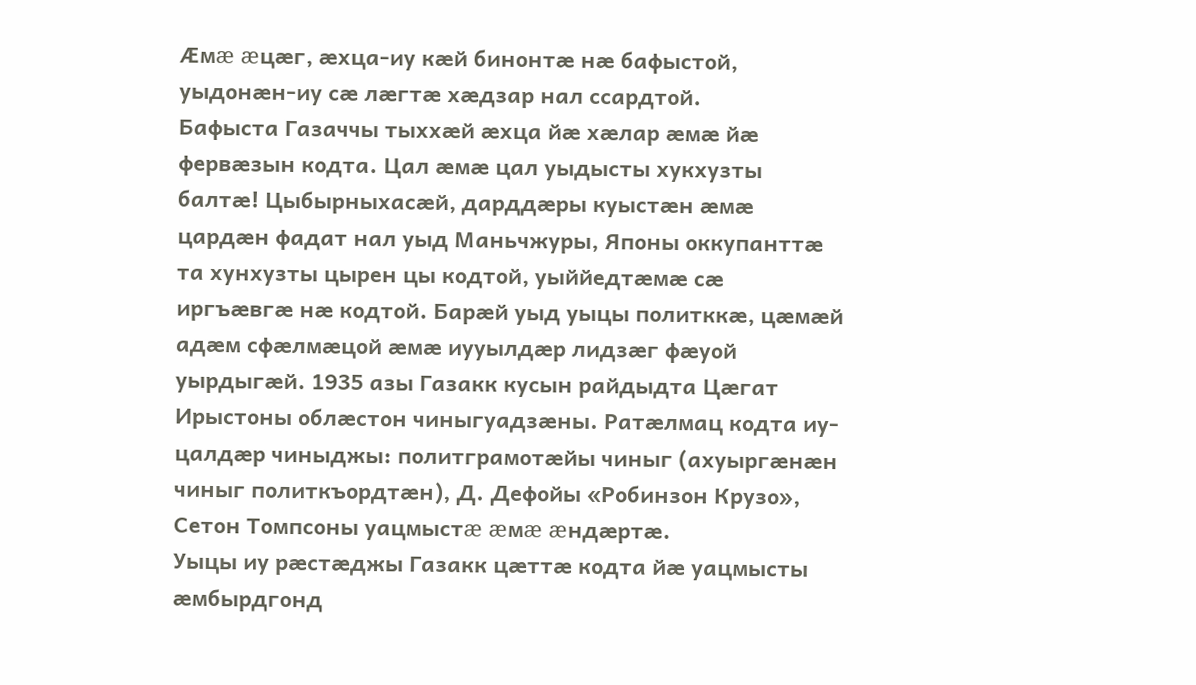Æмæ æцæг, æхца-иу кæй бинонтæ нæ бафыстой, уыдонæн-иу сæ лæгтæ хæдзар нал ссардтой.
Бафыста Газаччы тыххæй æхца йæ хæлар æмæ йæ фервæзын кодта. Цал æмæ цал уыдысты хукхузты балтæ! Цыбырныхасæй, дарддæры куыстæн æмæ цардæн фадат нал уыд Маньчжуры, Японы оккупанттæ та хунхузты цырен цы кодтой, уыййедтæмæ сæ иргъæвгæ нæ кодтой. Барæй уыд уыцы политккæ, цæмæй адæм сфæлмæцой æмæ иууылдæр лидзæг фæуой уырдыгæй. 1935 азы Газакк кусын райдыдта Цæгат Ирыстоны облæстон чиныгуадзæны. Ратæлмац кодта иу-цалдæр чиныджы: политграмотæйы чиныг (ахуыргæнæн чиныг политкъордтæн), Д. Дефойы «Робинзон Крузо», Сетон Томпсоны уацмыстæ æмæ æндæртæ.
Уыцы иу рæстæджы Газакк цæттæ кодта йæ уацмысты æмбырдгонд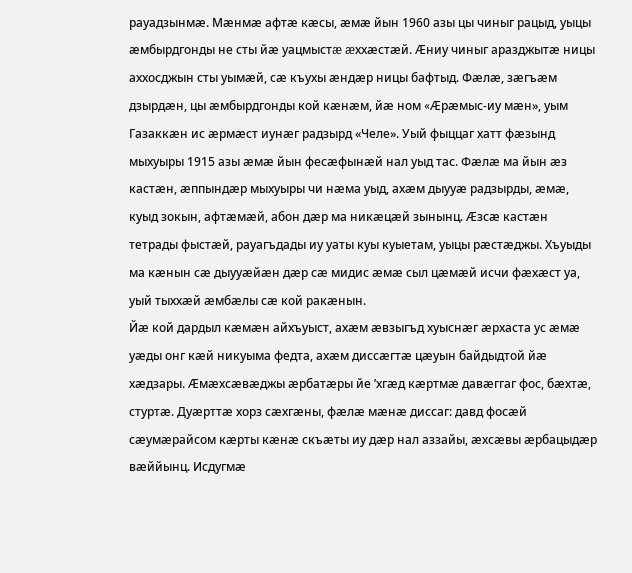рауадзынмæ. Мæнмæ афтæ кæсы, æмæ йын 1960 азы цы чиныг рацыд, уыцы æмбырдгонды не сты йæ уацмыстæ æххæстæй. Æниу чиныг аразджытæ ницы аххосджын сты уымæй, сæ къухы æндæр ницы бафтыд. Фæлæ, зæгъæм дзырдæн, цы æмбырдгонды кой кæнæм, йæ ном «Æрæмыс-иу мæн», уым Газаккæн ис æрмæст иунæг радзырд «Челе». Уый фыццаг хатт фæзынд мыхуыры 1915 азы æмæ йын фесæфынæй нал уыд тас. Фæлæ ма йын æз кастæн, æппындæр мыхуыры чи нæма уыд, ахæм дыууæ радзырды, æмæ, куыд зокын, афтæмæй, абон дæр ма никæцæй зынынц. Æзсæ кастæн тетрады фыстæй, рауагъдады иу уаты куы куыетам, уыцы рæстæджы. Хъуыды ма кæнын сæ дыууæйæн дæр сæ мидис æмæ сыл цæмæй исчи фæхæст уа, уый тыххæй æмбæлы сæ кой ракæнын.
Йæ кой дардыл кæмæн айхъуыст, ахæм æвзыгъд хуыснæг æрхаста ус æмæ уæды онг кæй никуыма федта, ахæм диссæгтæ цæуын байдыдтой йæ хæдзары. Æмæхсæвæджы æрбатæры йе ’хгæд кæртмæ давæггаг фос, бæхтæ, стуртæ. Дуæрттæ хорз сæхгæны, фæлæ мæнæ диссаг: давд фосæй сæумæрайсом кæрты кæнæ скъæты иу дæр нал аззайы, æхсæвы æрбацыдæр вæййынц. Исдугмæ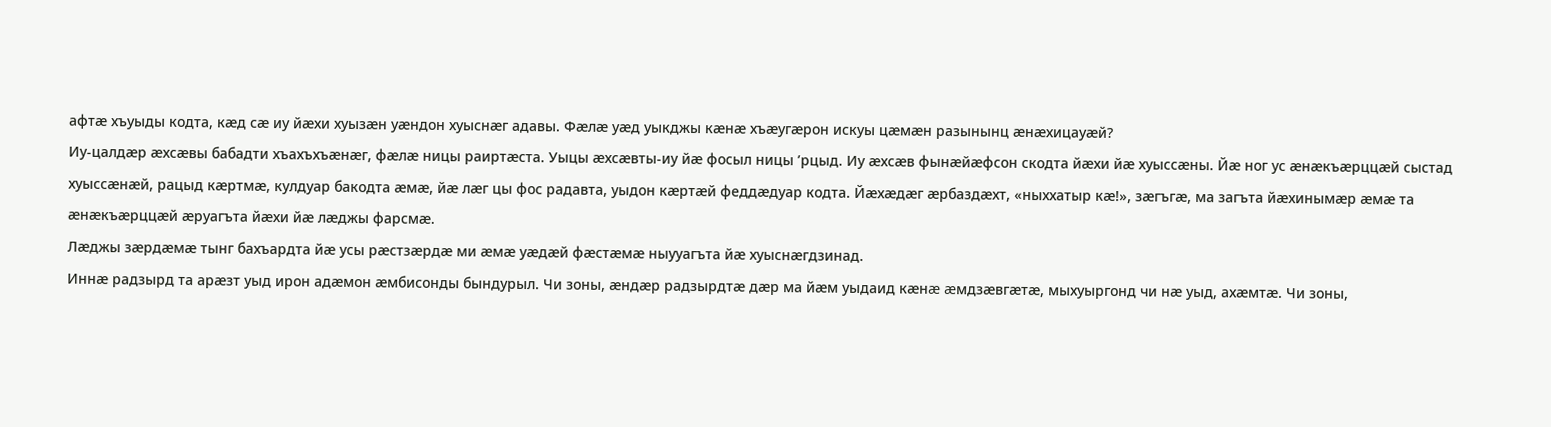афтæ хъуыды кодта, кæд сæ иу йæхи хуызæн уæндон хуыснæг адавы. Фæлæ уæд уыкджы кæнæ хъæугæрон искуы цæмæн разынынц æнæхицауæй?
Иу-цалдæр æхсæвы бабадти хъахъхъæнæг, фæлæ ницы раиртæста. Уыцы æхсæвты-иу йæ фосыл ницы ’рцыд. Иу æхсæв фынæйæфсон скодта йæхи йæ хуыссæны. Йæ ног ус æнæкъæрццæй сыстад хуыссæнæй, рацыд кæртмæ, кулдуар бакодта æмæ, йæ лæг цы фос радавта, уыдон кæртæй феддæдуар кодта. Йæхæдæг æрбаздæхт, «ныххатыр кæ!», зæгъгæ, ма загъта йæхинымæр æмæ та æнæкъæрццæй æруагъта йæхи йæ лæджы фарсмæ.
Лæджы зæрдæмæ тынг бахъардта йæ усы рæстзæрдæ ми æмæ уæдæй фæстæмæ ныууагъта йæ хуыснæгдзинад.
Иннæ радзырд та арæзт уыд ирон адæмон æмбисонды бындурыл. Чи зоны, æндæр радзырдтæ дæр ма йæм уыдаид кæнæ æмдзæвгæтæ, мыхуыргонд чи нæ уыд, ахæмтæ. Чи зоны,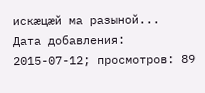искæцæй ма разыной...
Дата добавления: 2015-07-12; просмотров: 89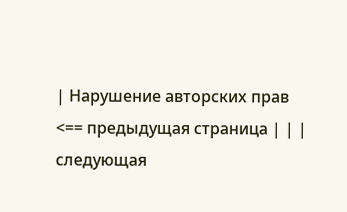| Нарушение авторских прав
<== предыдущая страница | | | следующая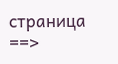страница ==>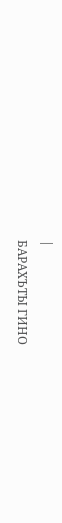|
БАРАХЪТЫ ГИНО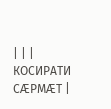| | | КОСИРАТИ СÆРМÆТ |